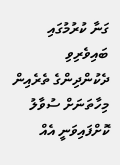ގަނާ ކުރުމުގައި ބައިވެރިވި ދެކުންދިންގެ ތެރެއިން މިހާތަނަށް ސުވާލު ކޮށްފައިވަނީ އެއް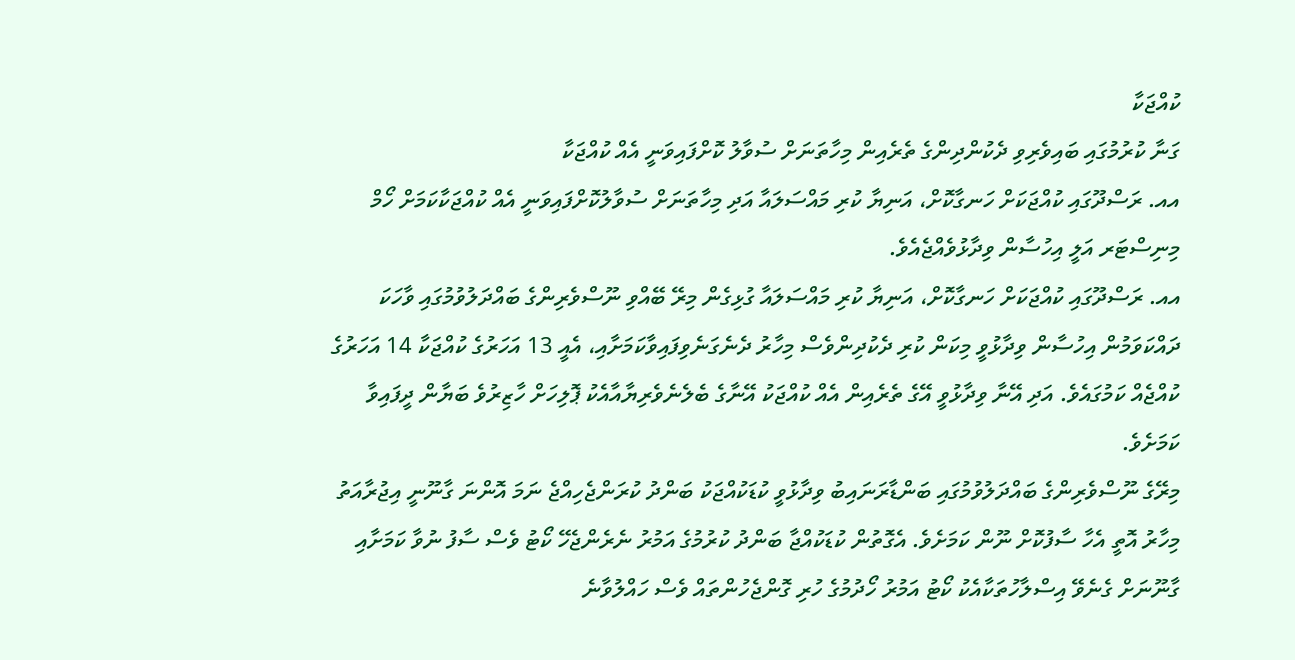ކުއްޖަކާ
ގަނާ ކުރުމުގައި ބައިވެރިވި ދެކުންދިންގެ ތެރެއިން މިހާތަނަށް ސުވާލު ކޮށްފައިވަނީ އެއް ކުއްޖަކާ
އއ. ރަސްދޫގައި ކުއްޖަކަށް ހަނގާކޮށް، އަނިޔާ ކުރި މައްސަލައާ އަދި މިހާތަނަށް ސުވާލުކޮށްފައިވަނީ އެއް ކުއްޖަކާކަމަށް ހޯމް މިނިސްޓަރ އަލީ އިހުސާން ވިދާޅުވެއްޖެއެވެ.
އއ. ރަސްދޫގައި ކުއްޖަކަށް ހަނގާކޮށް، އަނިޔާ ކުރި މައްސަލައާ ގުޅިގެން މިރޭ ބޭއްވި ނޫސްވެރިންގެ ބައްދަލުވުމުގައި ވާހަކަ ދައްކަވަމުން އިހުސާން ވިދާޅުވީ މިކަން ކުރި ދެކުދިންވެސް މިހާރު ދެނެގަނެވިފައިވާކަމަށާއި، އެއީ 13 އަހަރުގެ ކުއްޖަކާ 14 އަހަރުގެ ކުއްޖެއް ކަމުގައެވެ. އަދި އޭނާ ވިދާޅުވީ އޭގެ ތެރެއިން އެއް ކުއްޖަކު އޭނާގެ ބެލެނެވެރިޔާއާއެކު ޕޮލިހަށް ހާޒިރުވެ ބަޔާން ދީފައިވާ ކަމަށެވެ.
މިރޭގެ ނޫސްވެރިންގެ ބައްދަލުވުމުގައި ބަންޑާރަނައިބު ވިދާޅުވީ ކުޑަކުއްޖަކު ބަންދު ކުރަންޖެހިއްޖެ ނަމަ އޮންނަ ގާނޫނީ އިޖުރާއަތު މިހާރު އޮތީ އެހާ ސާފުކޮށް ނޫން ކަމަށެވެ. އެގޮތުން ކުޑަކުއްޖާ ބަންދު ކުރުމުގެ އަމުރު ނެރެންޖެހޭ ކޯޓު ވެސް ސާފު ނުވާ ކަމަށާއި ގާނޫނަށް ގެނެވޭ އިސްލާހުތަކާއެކު ކޯޓު އަމުރު ހޯދުމުގެ ހުރި ގޮންޖެހުންތައް ވެސް ހައްލުވާނެ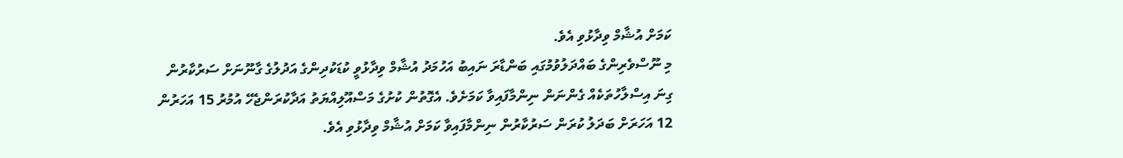ކަމަށް އުޝާމް ވިދާޅުވި އެވެ.
މި ނޫސްވެރިންގެ ބައްދަލުވުމުގައި ބަންޑާރަ ނައިބު އަހުމަދު އުޝާމް ވިދާޅުވީ ކުޑަކުދިންގެ އަދުލުގެ ގާނޫނަށް ސަރުކާރުން ގިނަ އިސްލާހުތަކެއް ގެންނަން ނިންމާފައިވާ ކަމަށެވެ. އެގޮތުން ކުށުގެ މަސްއޫލިއްޔަތު އަދާކުރަންޖެހޭ އުމުރު 15 އަހަރުން 12 އަހަރަށް ބަދަލު ކުރަން ސަރުކާރުން ނިންމާފައިވާ ކަމަށް އުޝާމް ވިދާޅުވި އެވެ.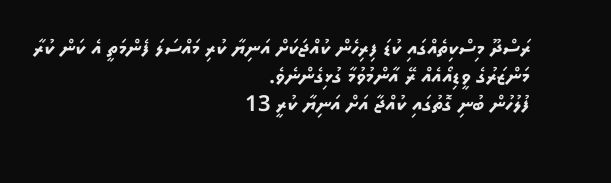ރަސްދޫ މިސްކިތެއްގައި ކުޑަ ފިރިހެން ކުއްޖަކަށް އަނިޔާ ކުރި މައްސަލަ ފެންމަތީ އެ ކަން ކުރާ މަންޒަރުގެ ވީޑިއޯއެއް ރޭ އާންމުވުމާ ގުޅިގެންނެވެ.
ފުލުހުން ބުނި ގޮތުގައި ކުއްޖާ އަށް އަނިޔާ ކުރީ 13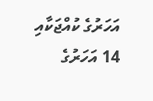އަހަރުގެ ކުއްޖަކާއި 14 އަހަރުގެ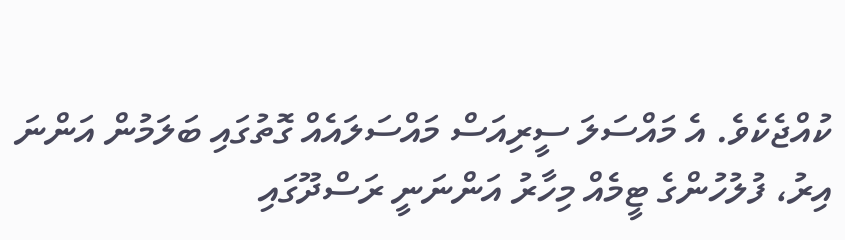ކުއްޖެކެވެ. އެ މައްސަލަ ސީރިއަސް މައްސަލައެއް ގޮތުގައި ބަލަމުން އަންނަ އިރު، ފުލުހުންގެ ޓީމެއް މިހާރު އަންނަނީ ރަސްދޫގައި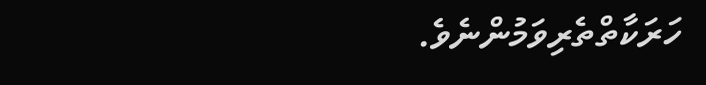ހަރަކާތްތެރިވަމުންނެވެ.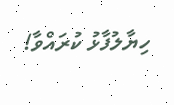ހިޔާލުފާޅު ކުރައްވާ!